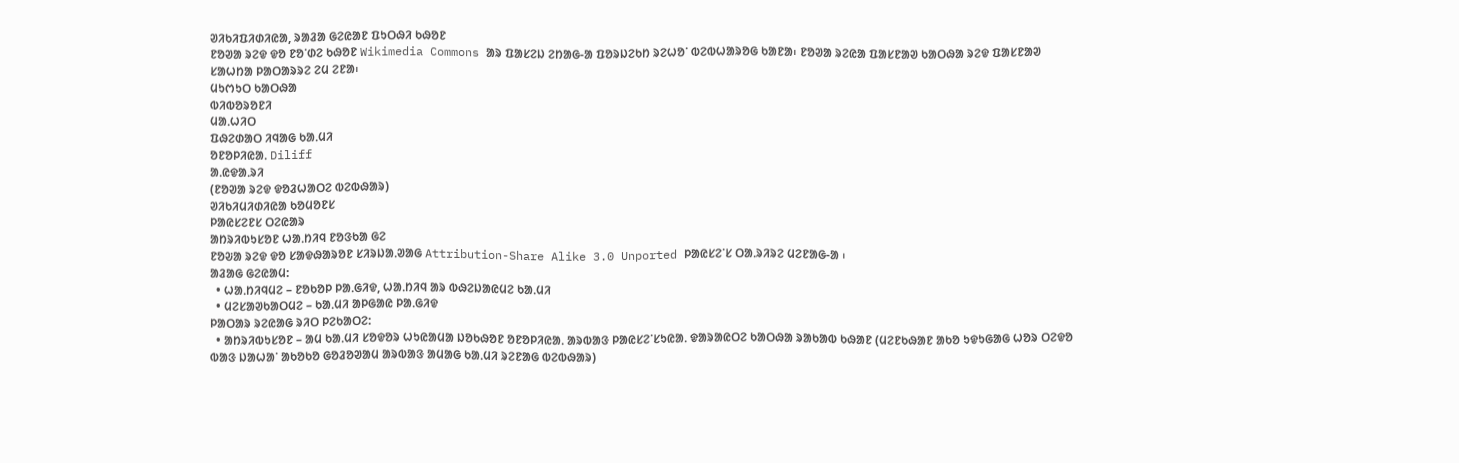ᱣᱤᱠᱤᱯᱤᱰᱤᱭᱟ, ᱨᱟᱲᱟ ᱜᱮᱭᱟᱱ ᱯᱩᱛᱷᱤ ᱠᱷᱚᱱ
ᱱᱚᱣᱟ ᱨᱮᱫ ᱫᱚ ᱱᱚᱸᱰᱮ ᱠᱷᱚᱱ Wikimedia Commons ᱟᱨ ᱯᱟᱥᱮᱡ ᱮᱴᱟᱜ-ᱟ ᱯᱚᱨᱡᱮᱠᱴ ᱨᱮᱦᱚᱸ ᱵᱮᱵᱦᱟᱨᱚᱜ ᱠᱟᱱᱟ᱾ ᱱᱚᱣᱟ ᱨᱮᱭᱟ ᱯᱟᱥᱱᱟᱣ ᱠᱟᱛᱷᱟ ᱨᱮᱫ ᱯᱟᱥᱱᱟᱣ ᱥᱟᱦᱴᱟ ᱞᱟᱛᱟᱨᱨᱮ ᱮᱢ ᱮᱱᱟ᱾
ᱢᱩᱬᱩᱛ ᱠᱟᱛᱷᱟ
ᱵᱤᱵᱚᱨᱚᱱᱤ
ᱢᱟᱹᱦᱤᱛ
ᱯᱷᱮᱰᱟᱛ ᱤᱧᱟᱜ ᱠᱟᱹᱢᱤ
ᱚᱱᱚᱞᱤᱭᱟᱹ Diliff
ᱟᱹᱭᱫᱟᱹᱨᱤ
(ᱱᱚᱣᱟ ᱨᱮᱫ ᱫᱚᱲᱦᱟᱛᱮ ᱵᱮᱵᱷᱟᱨ)
ᱣᱤᱠᱤᱢᱤᱰᱤᱭᱟ ᱠᱚᱢᱚᱱᱥ
ᱞᱟᱭᱥᱮᱱᱥ ᱛᱮᱭᱟᱨ
ᱟᱴᱨᱤᱵᱩᱥᱚᱱ ᱦᱟᱹᱴᱤᱧ ᱱᱚᱝᱠᱟ ᱜᱮ
ᱱᱚᱶᱟ ᱨᱮᱫ ᱫᱚ ᱥᱟᱫᱷᱟᱨᱚᱱ ᱥᱤᱨᱡᱟᱹᱣᱟᱜ Attribution-Share Alike 3.0 Unported ᱞᱟᱭᱥᱮᱸᱥ ᱛᱟᱹᱨᱤᱨᱮ ᱢᱮᱱᱟᱜ-ᱟ ᱾
ᱟᱲᱟᱜ ᱜᱮᱭᱟᱢ:
  • ᱦᱟᱹᱴᱤᱧᱢᱮ – ᱱᱚᱠᱚᱞ ᱞᱟᱹᱜᱤᱫ, ᱦᱟᱹᱴᱤᱧ ᱟᱨ ᱵᱷᱮᱡᱟᱭᱢᱮ ᱠᱟᱹᱢᱤ
  • ᱢᱮᱥᱟᱣᱠᱟᱛᱢᱮ – ᱠᱟᱹᱢᱤ ᱟᱞᱜᱟᱭ ᱞᱟᱹᱜᱤᱫ
ᱞᱟᱛᱟᱨ ᱨᱮᱭᱟᱜ ᱨᱤᱛ ᱞᱮᱠᱟᱛᱮ:
  • ᱟᱴᱨᱤᱵᱩᱥᱚᱱ – ᱟᱢ ᱠᱟᱹᱢᱤ ᱥᱚᱫᱚᱨ ᱦᱩᱭᱟᱢᱟ ᱡᱚᱠᱷᱚᱱ ᱚᱱᱚᱞᱤᱭᱟᱹ ᱟᱨᱵᱟᱝ ᱞᱟᱭᱥᱮᱸᱥᱩᱭᱟᱹ ᱫᱟᱨᱟᱭᱛᱮ ᱠᱟᱛᱷᱟ ᱨᱟᱠᱟᱵ ᱠᱷᱟᱱ (ᱢᱮᱱᱠᱷᱟᱱ ᱟᱠᱚ ᱩᱫᱩᱜᱟᱜ ᱦᱚᱨ ᱛᱮᱫᱚ ᱵᱟᱝ ᱡᱟᱦᱟᱸ ᱟᱠᱚᱠᱚ ᱜᱚᱲᱚᱣᱟᱢ ᱟᱨᱵᱟᱝ ᱟᱢᱟᱜ ᱠᱟᱹᱢᱤ ᱨᱮᱱᱟᱜ ᱵᱮᱵᱷᱟᱨ)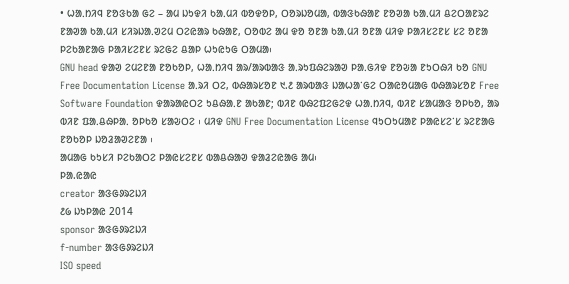• ᱦᱟᱹᱴᱤᱧ ᱱᱚᱝᱠᱟ ᱜᱮ – ᱟᱢ ᱡᱩᱫᱤ ᱠᱟᱹᱢᱤ ᱵᱚᱫᱚᱞ, ᱛᱚᱨᱡᱚᱢᱟ, ᱵᱟᱝᱠᱷᱟᱱ ᱱᱚᱣᱟ ᱠᱟᱹᱢᱤ ᱪᱮᱛᱟᱱᱨᱮ ᱱᱟᱣᱟ ᱠᱟᱹᱢᱤ ᱥᱤᱨᱡᱟᱹᱣᱮᱢ ᱛᱮᱭᱟᱨ ᱠᱷᱟᱱ, ᱛᱚᱵᱮ ᱟᱢ ᱫᱚ ᱚᱱᱟ ᱠᱟᱹᱢᱤ ᱚᱱᱟ ᱢᱤᱫ ᱞᱟᱤᱥᱮᱱᱥ ᱥᱮ ᱚᱱᱟ ᱞᱮᱠᱟᱱᱟᱜ ᱞᱟᱤᱥᱮᱱᱥ ᱨᱮᱜᱮ ᱪᱟᱞ ᱦᱩᱭᱩᱜ ᱛᱟᱢᱟ᱾
GNU head ᱫᱟᱣ ᱮᱢᱮᱱᱟ ᱱᱚᱠᱚᱞ, ᱦᱟᱹᱴᱤᱧ ᱟᱨ/ᱟᱨᱵᱟᱝ ᱟᱹᱨᱩᱯᱷᱮᱨᱟᱣ ᱞᱟᱹᱜᱤᱫ ᱱᱚᱶᱟ ᱱᱩᱛᱷᱤ ᱠᱚ GNU Free Documentation License ᱟᱹᱨᱤ ᱛᱮ, ᱵᱷᱟᱨᱥᱚᱱ ᱑.᱒ ᱟᱨᱵᱟᱝ ᱡᱟᱦᱟᱸᱜᱮ ᱛᱟᱭᱚᱢᱟᱜ ᱵᱷᱟᱨᱥᱚᱱ Free Software Foundation ᱫᱟᱨᱟᱭᱛᱮ ᱩᱪᱷᱟᱹᱱ ᱟᱠᱟᱱ; ᱵᱤᱱ ᱵᱷᱮᱯᱮᱜᱮᱫ ᱦᱟᱹᱴᱤᱧ, ᱵᱤᱱ ᱥᱟᱢᱟᱝ ᱚᱞᱠᱚ, ᱟᱨ ᱵᱤᱱ ᱯᱟᱹᱪᱷᱞᱟᱹ ᱚᱞᱠᱚ ᱥᱟᱶᱛᱮ ᱾ ᱢᱤᱫ GNU Free Documentation License ᱧᱩᱛᱩᱢᱟᱱ ᱞᱟᱭᱥᱮᱸᱥ ᱨᱮᱱᱟᱜ ᱱᱚᱠᱚᱞ ᱡᱚᱲᱟᱣᱮᱱᱟ ᱾
ᱟᱢᱟᱜ ᱠᱩᱥᱤ ᱞᱮᱠᱟᱛᱮ ᱞᱟᱭᱥᱮᱱᱥ ᱵᱟᱪᱷᱟᱣ ᱫᱟᱲᱮᱭᱟᱜ ᱟᱢ᱾
ᱞᱟ.ᱭᱟᱭ
creator ᱟᱝᱜᱽᱨᱮᱡᱤ
᱒᱙ ᱡᱩᱞᱟᱭ 2014
sponsor ᱟᱝᱜᱽᱨᱮᱡᱤ
f-number ᱟᱝᱜᱽᱨᱮᱡᱤ
ISO speed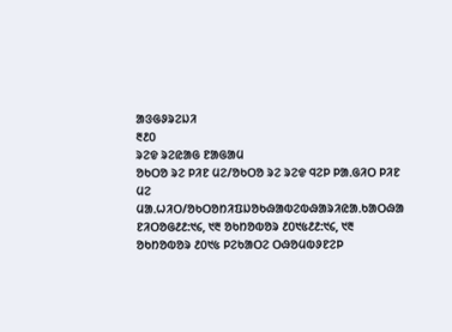ᱟᱝᱜᱽᱨᱮᱡᱤ
᱓᱒᱐
ᱨᱮᱫ ᱨᱮᱭᱟᱜ ᱱᱟᱜᱟᱢ
ᱚᱠᱛᱚ ᱨᱮ ᱞᱤᱱ ᱢᱮ/ᱚᱠᱛᱚ ᱨᱮ ᱨᱮᱫ ᱧᱮᱞ ᱞᱟᱹᱜᱤᱛ ᱞᱤᱱ ᱢᱮ
ᱢᱟᱹᱦᱤᱛ/ᱚᱠᱛᱚᱴᱤᱯᱡᱚᱠᱷᱟᱵᱮᱵᱷᱟᱨᱤᱭᱟᱹᱠᱟᱛᱷᱟ
ᱱᱤᱛᱚᱜ᱒᱒:᱑᱔, ᱑᱓ ᱚᱠᱴᱚᱵᱚᱨ ᱒᱐᱑᱕᱒᱒:᱑᱔, ᱑᱓ ᱚᱠᱴᱚᱵᱚᱨ ᱒᱐᱑᱕ ᱞᱮᱠᱟᱛᱮ ᱛᱷᱚᱢᱵᱽᱱᱮᱞ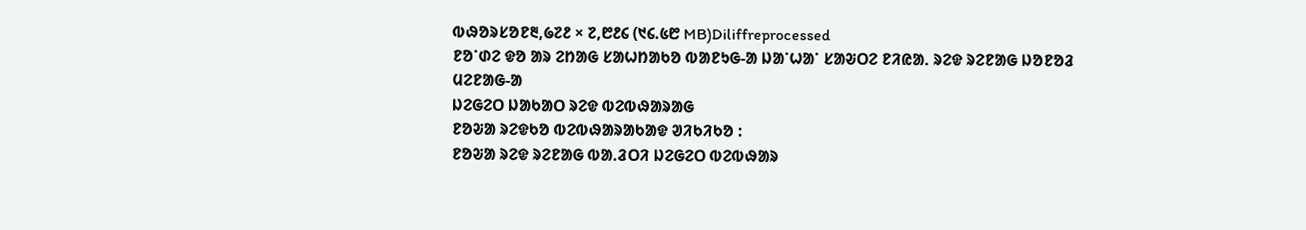ᱵᱷᱚᱨᱥᱚᱱ᱓,᱙᱗᱒ × ᱗,᱘᱒᱔ (᱑᱔.᱕᱘ MB)Diliffreprocessed
ᱱᱚᱸᱰᱮ ᱫᱚ ᱟᱨ ᱮᱴᱟᱜ ᱥᱟᱦᱴᱟᱠᱚ ᱵᱟᱱᱩᱜ-ᱟ ᱡᱟᱸᱦᱟᱸ ᱥᱟᱶᱛᱮ ᱱᱤᱭᱟᱹ ᱨᱮᱫ ᱨᱮᱱᱟᱜ ᱡᱚᱱᱚᱲ ᱢᱮᱱᱟᱜ-ᱟ
ᱡᱮᱜᱮᱛ ᱡᱟᱠᱟᱛ ᱨᱮᱫ ᱵᱮᱵᱷᱟᱨᱟᱜ
ᱱᱚᱶᱟ ᱨᱮᱫᱠᱚ ᱵᱮᱵᱷᱟᱨᱟᱠᱟᱫ ᱣᱤᱠᱤᱠᱚ :
ᱱᱚᱶᱟ ᱨᱮᱫ ᱨᱮᱱᱟᱜ ᱵᱟᱹᱲᱛᱤ ᱡᱮᱜᱮᱛ ᱵᱮᱵᱷᱟᱨ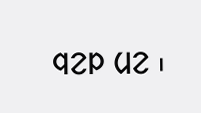ᱧᱮᱞ ᱢᱮ ᱾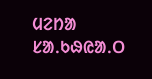ᱢᱮᱴᱟ ᱥᱟᱹᱠᱷᱭᱟᱹᱛ